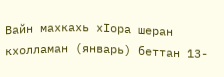Вайн махкахь хIора шеран кхолламан (январь) беттан 13-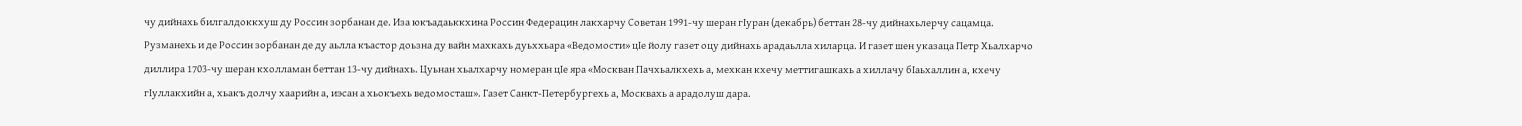чу дийнахь билгалдоккхуш ду Россин зорбанан де. Иза юкъадаьккхина Россин Федерацин лакхарчу Советан 1991-чу шеран гIуран (декабрь) беттан 28-чу дийнахьлерчу сацамца. Рузманехь и де Россин зорбанан де ду аьлла къастор доьзна ду вайн махкахь дуьххьара «Ведомости» цIе йолу газет оцу дийнахь арадаьлла хиларца. И газет шен указаца Петр Хьалхарчо диллира 1703-чу шеран кхолламан беттан 13-чу дийнахь. Цуьнан хьалхарчу номеран цIе яра «Москван Пачхьалкхехь а, мехкан кхечу меттигашкахь а хиллачу бIаьхаллин а, кхечу гIуллакхийн а, хьакъ долчу хаарийн а, иэсан а хьокъехь ведомосташ». Газет Санкт-Петербургехь а, Москвахь а арадолуш дара.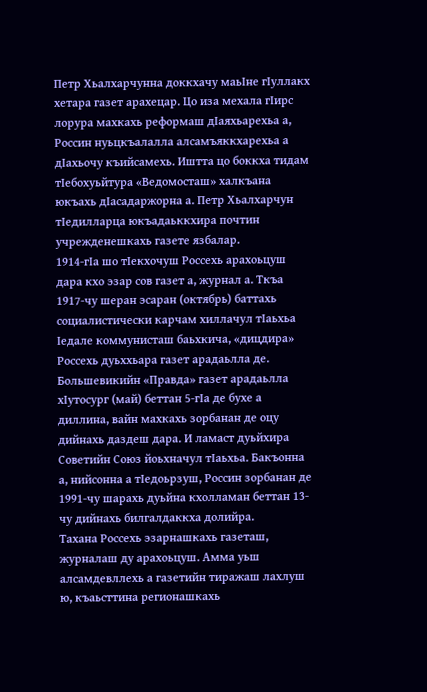Петр Хьалхарчунна доккхачу маьIне гIуллакх хетара газет арахецар. Цо иза мехала гIирс лорура махкахь реформаш дIаяхьарехьа а, Россин нуьцкъалалла алсамъяккхарехьа а дIахьочу къийсамехь. Иштта цо боккха тидам тIебохуьйтура «Ведомосташ» халкъана юкъахь дIасадаржорна а. Петр Хьалхарчун тIедилларца юкъадаьккхира почтин учрежденешкахь газете язбалар.
1914-гIа шо тIекхочуш Россехь арахоьцуш дара кхо эзар сов газет а, журнал а. Ткъа 1917-чу шеран эсаран (октябрь) баттахь социалистически карчам хиллачул тIаьхьа Iедале коммунисташ баьхкича, «дицдира» Россехь дуьххьара газет арадаьлла де. Большевикийн «Правда» газет арадаьлла хIутосург (май) беттан 5-гIа де бухе а диллина, вайн махкахь зорбанан де оцу дийнахь даздеш дара. И ламаст дуьйхира Советийн Союз йоьхначул тIаьхьа. Бакъонна а, нийсонна а тIедоьрзуш, Россин зорбанан де 1991-чу шарахь дуьйна кхолламан беттан 13-чу дийнахь билгалдаккха долийра.
Тахана Россехь эзарнашкахь газеташ, журналаш ду арахоьцуш. Амма уьш алсамдевллехь а газетийн тиражаш лахлуш ю, къаьсттина регионашкахь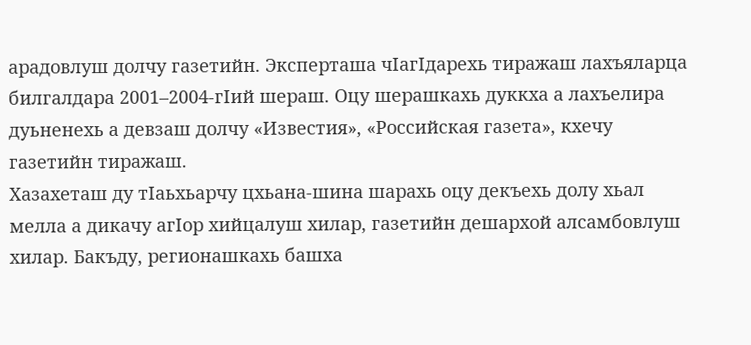арадовлуш долчу газетийн. Эксперташа чIагIдарехь тиражаш лахъяларца билгалдара 2001–2004-гIий шераш. Оцу шерашкахь дуккха а лахъелира дуьненехь а девзаш долчу «Известия», «Российская газета», кхечу газетийн тиражаш.
Хазахеташ ду тIаьхьарчу цхьана-шина шарахь оцу декъехь долу хьал мелла а дикачу агIор хийцалуш хилар, газетийн дешархой алсамбовлуш хилар. Бакъду, регионашкахь башха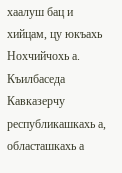хаалуш бац и хийцам, цу юкъахь Нохчийчохь а. Къилбаседа Кавказерчу республикашкахь а, областашкахь а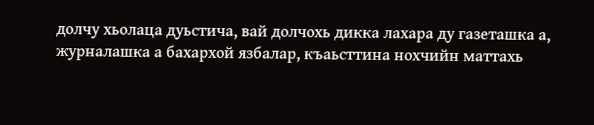долчу хьолаца дуьстича, вай долчохь дикка лахара ду газеташка а, журналашка а бахархой язбалар, къаьсттина нохчийн маттахь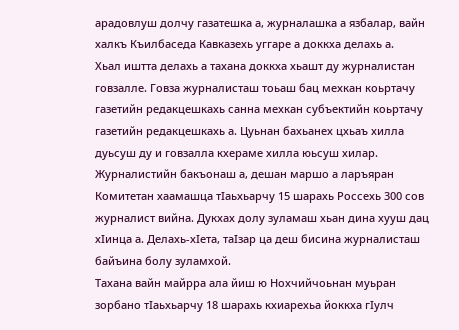арадовлуш долчу газатешка а, журналашка а язбалар, вайн халкъ Къилбаседа Кавказехь уггаре а доккха делахь а.
Хьал иштта делахь а тахана доккха хьашт ду журналистан говзалле. Говза журналисташ тоьаш бац мехкан коьртачу газетийн редакцешкахь санна мехкан субъектийн коьртачу газетийн редакцешкахь а. Цуьнан бахьанех цхьаъ хилла дуьсуш ду и говзалла кхераме хилла юьсуш хилар. Журналистийн бакъонаш а, дешан маршо а ларъяран Комитетан хаамашца тIаьхьарчу 15 шарахь Россехь 300 сов журналист вийна. Дукхах долу зуламаш хьан дина хууш дац хIинца а. Делахь-хIета, таIзар ца деш бисина журналисташ байъина болу зуламхой.
Тахана вайн майрра ала йиш ю Нохчийчоьнан муьран зорбано тIаьхьарчу 18 шарахь кхиарехьа йоккха гIулч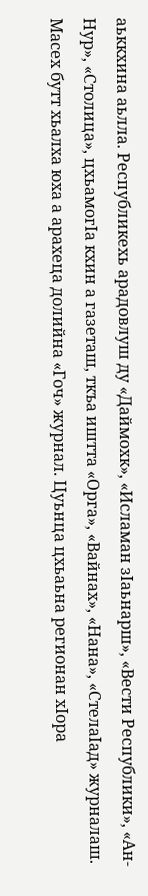аьккхина аьлла. Республикехь арадовлуш ду «Даймохк», «Исламан зIаьнарш», «Вести Республики», «Ан-Нур», «Столица», цхьамогIа кхин а газеташ, ткъа иштта «Орга», «Вайнах», «Нана», «СтелаIад» журналаш.
Масех бутт хьалха юха а арахеца долийна «Гоч» журнал. Цуьнца цхьаьна регионан хIора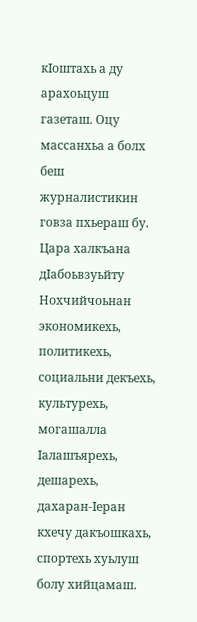кIоштахь а ду арахоьцуш газеташ. Оцу массанхьа а болх беш журналистикин говза пхьераш бу. Цара халкъана дIабоьвзуьйту Нохчийчоьнан экономикехь, политикехь, социальни декъехь, культурехь, могашалла Iалашъярехь, дешарехь, дахаран-Iеран кхечу дакъошкахь, спортехь хуьлуш болу хийцамаш.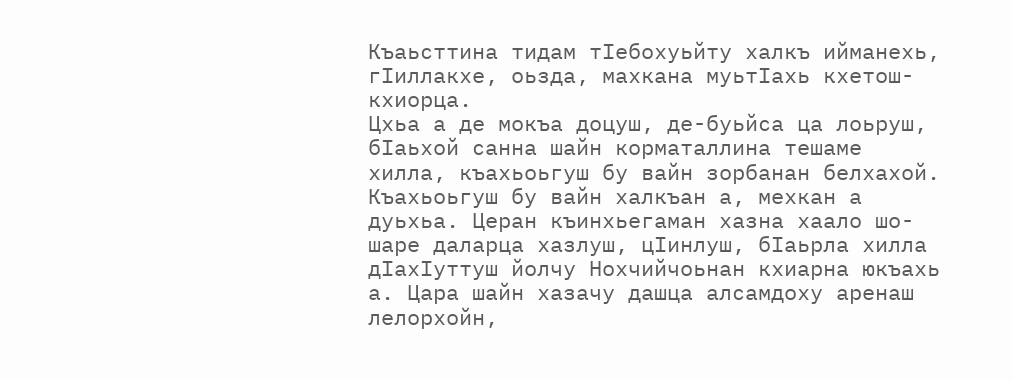Къаьсттина тидам тIебохуьйту халкъ ийманехь, гIиллакхе, оьзда, махкана муьтIахь кхетош-кхиорца.
Цхьа а де мокъа доцуш, де-буьйса ца лоьруш, бIаьхой санна шайн корматаллина тешаме хилла, къахьоьгуш бу вайн зорбанан белхахой. Къахьоьгуш бу вайн халкъан а, мехкан а дуьхьа. Церан къинхьегаман хазна хаало шо-шаре даларца хазлуш, цIинлуш, бIаьрла хилла дIахIуттуш йолчу Нохчийчоьнан кхиарна юкъахь а. Цара шайн хазачу дашца алсамдоху аренаш лелорхойн,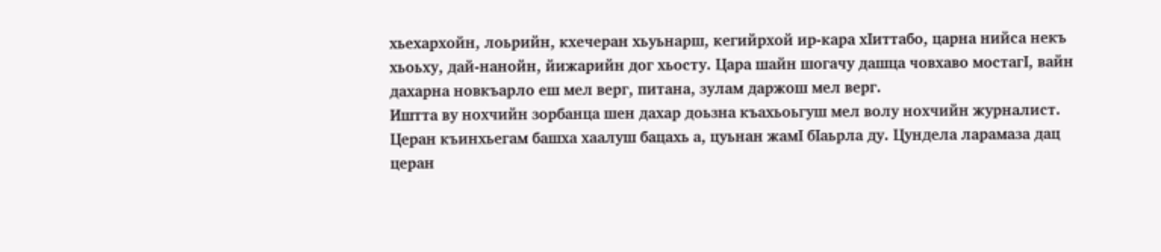хьехархойн, лоьрийн, кхечеран хьуьнарш, кегийрхой ир-кара хIиттабо, царна нийса некъ хьоьху, дай-нанойн, йижарийн дог хьосту. Цара шайн шогачу дашца човхаво мостагI, вайн дахарна новкъарло еш мел верг, питана, зулам даржош мел верг.
Иштта ву нохчийн зорбанца шен дахар доьзна къахьоьгуш мел волу нохчийн журналист. Церан къинхьегам башха хаалуш бацахь а, цуьнан жамI бIаьрла ду. Цундела ларамаза дац церан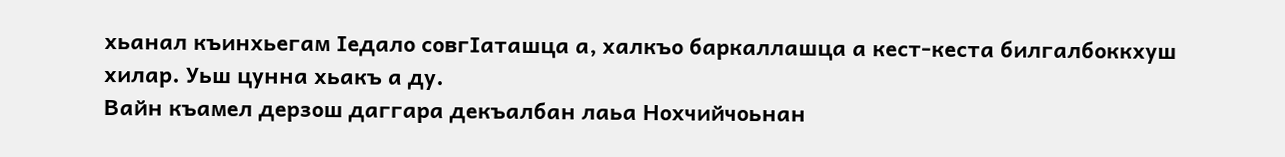хьанал къинхьегам Iедало совгIаташца а, халкъо баркаллашца а кест-кеста билгалбоккхуш хилар. Уьш цунна хьакъ а ду.
Вайн къамел дерзош даггара декъалбан лаьа Нохчийчоьнан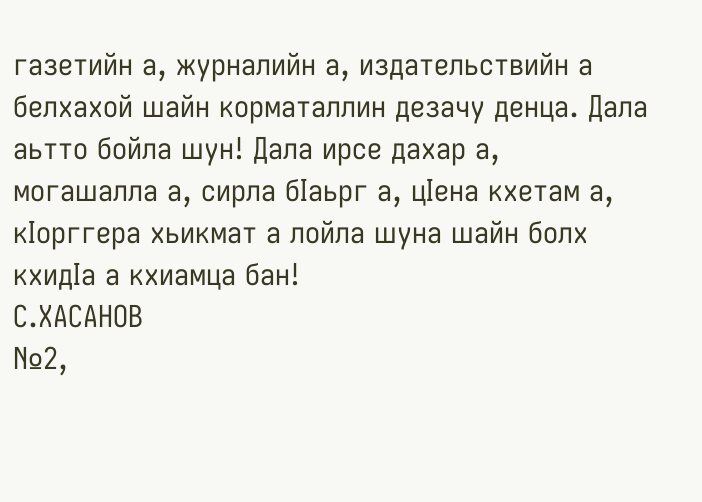газетийн а, журналийн а, издательствийн а белхахой шайн корматаллин дезачу денца. Дала аьтто бойла шун! Дала ирсе дахар а, могашалла а, сирла бIаьрг а, цIена кхетам а, кIорггера хьикмат а лойла шуна шайн болх кхидIа а кхиамца бан!
С.ХАСАНОВ
№2,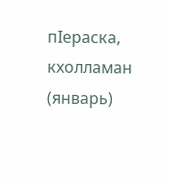пIераска, кхолламан (январь)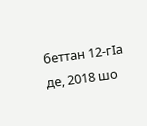беттан 12-гIа де, 2018 шо